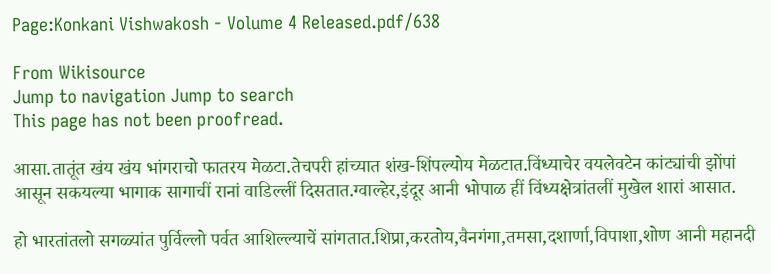Page:Konkani Vishwakosh - Volume 4 Released.pdf/638

From Wikisource
Jump to navigation Jump to search
This page has not been proofread.

आसा.तातूंत खंय खंय भांगराचो फातरय मेळटा.तेचपरी हांच्यात शंख-शिंपल्योय मेळटात.विंध्याचेर वयलेवटेन कांट्यांची झोंपां आसून सकयल्या भागाक सागाचीं रानां वाडिल्लीं दिसतात.ग्वाल्हेर,इंदूर आनी भोपाळ हीं विंध्यक्षेत्रांतलीं मुखेल शारां आसात.

हो भारतांतलो सगळ्यांत पुर्विल्लो पर्वत आशिल्ल्याचें सांगतात.शिप्रा,करतोय,वैनगंगा,तमसा,दशार्णा,विपाशा,शोण आनी महानदी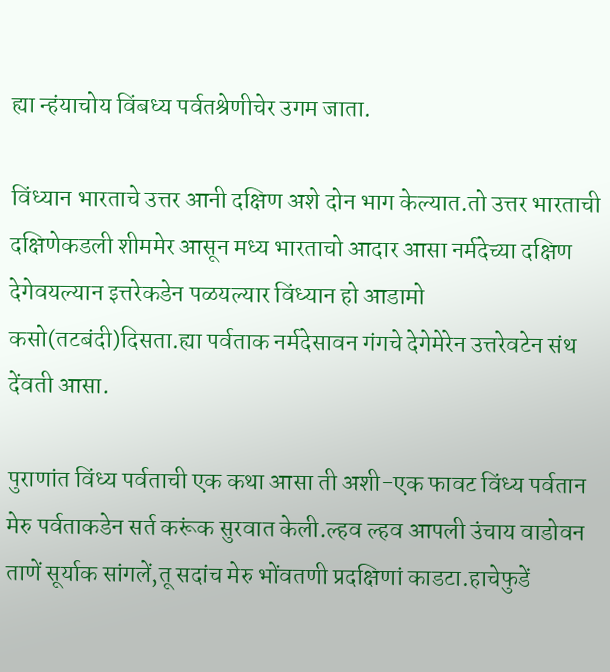ह्या न्हंयाचोय विंबध्य पर्वतश्रेणीचेर उगम जाता.

विंध्यान भारताचे उत्तर आनी दक्षिण अशे दोन भाग केल्यात.तो उत्तर भारताची दक्षिणेकडली शीममेर आसून मध्य भारताचो आदार आसा नर्मदेच्या दक्षिण देगेवयल्यान इत्तरेकडेन पळयल्यार विंध्यान हो आडामो कसो(तटबंदी)दिसता.ह्या पर्वताक नर्मदेसावन गंगचे देगेमेरेन उत्तरेवटेन संथ देंवती आसा.

पुराणांत विंध्य पर्वताची एक कथा आसा ती अशी-एक फावट विंध्य पर्वतान मेरु पर्वताकडेन सर्त करूंक सुरवात केली.ल्हव ल्हव आपली उंचाय वाडोवन ताणें सूर्याक सांगलें,तू सदांच मेरु भोंवतणी प्रदक्षिणां काडटा.हाचेफुडें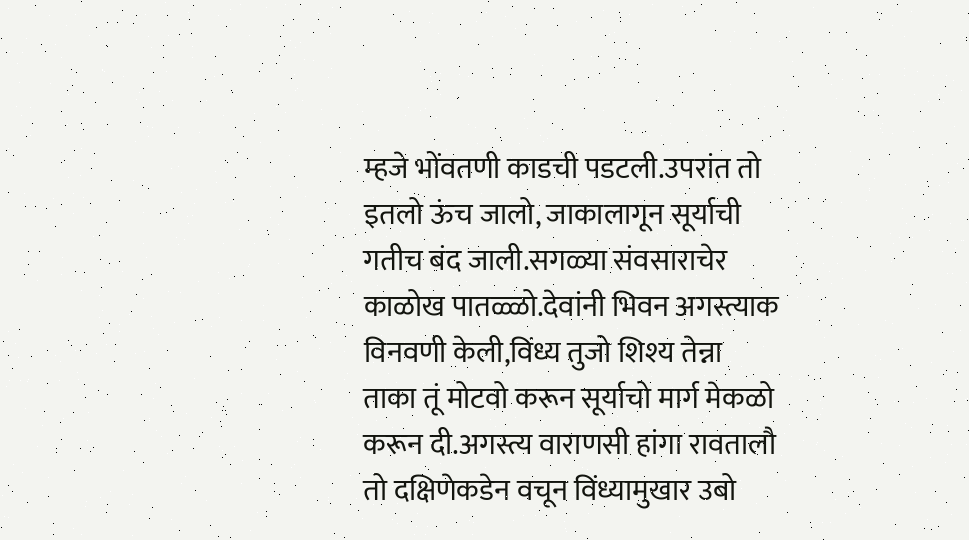म्हजे भोंवतणी काडची पडटली.उपरांत तो इतलो ऊंच जालो, जाकालागून सूर्याची गतीच बंद जाली.सगळ्या संवसाराचेर काळोख पातळ्ळो.देवांनी भिवन अगस्त्याक विनवणी केली,विंध्य तुजो शिश्य तेन्ना ताका तूं मोटवो करून सूर्याचो मार्ग मेकळो करून दी.अगस्त्य वाराणसी हांगा रावतालौ तो दक्षिणेकडेन वचून विंध्यामुखार उबो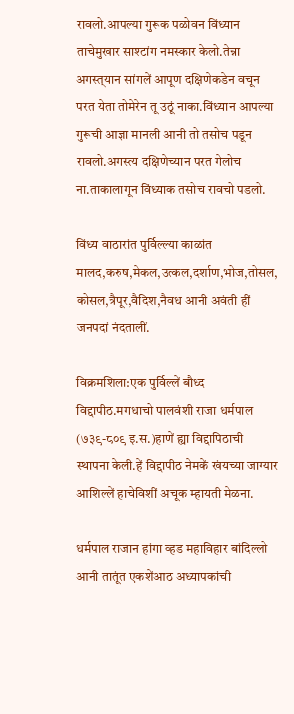रावलो.आपल्या गुरूक पळोवन विंध्यान ताचेमुखार साश्टांग नमस्कार केलो.तेन्ना अगस्त्‌यान सांगलें आपूण दक्षिणेकडेन वचून परत येता तोमेरेन तू उठूं नाका.विंध्यान आपल्या गुरूची आज्ञा मानली आनी तो तसोच पडून रावलो.अगस्त्य दक्षिणेच्यान परत गेलोच ना.ताकालागून विंध्याक तसोच रावचो पडलो.

विंध्य वाठारांत पुर्विल्ल्या काळांत मालद,करुष,मेकल,उत्कल,दर्शाण,भोज,तोसल, कोसल,त्रैपूर,वैदिश,नैवध आनी अवंती हीं जनपदां नंदतालीं.

विक्रमशिला:एक पुर्विल्लें बौध्द विद्दापीठ.मगधाचो पालवंशी राजा धर्मपाल (७३९-८०९ इ.स.)हाणें ह्या विद्दापिठाची स्थापना केली.हें विद्दापीठ नेमकें खंयच्या जाग्यार आशिल्लें हाचेविशीं अचूक म्हायती मेळना.

धर्मपाल राजान हांगा व्हड महाविहार बांदिल्लो आनी तातूंत एकशेंआठ अध्यापकांची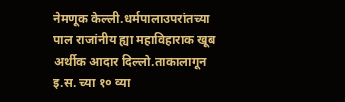नेमणूक केल्ली.धर्मपालाउपरांतच्या पाल राजांनीय ह्या महाविहाराक खूब अर्थीक आदार दिल्लो.ताकालागून इ.स. च्या १० व्या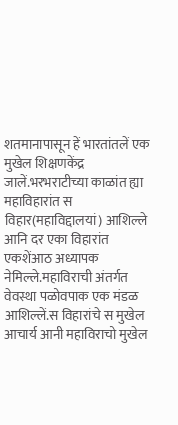शतमानापासून हें भारतांतलें एक मुखेल शिक्षणकेंद्र जालें.भरभराटीच्या काळांत ह्या महाविहारांत स विहार(महाविद्दालयां) आशिल्ले आनि दर एका विहारांत एकशेंआठ अध्यापक नेमिल्ले.महाविराची अंतर्गत वेवस्था पळोवपाक एक मंडळ आशिल्लें.स विहारांचे स मुखेल आचार्य आनी महाविराचो मुखेल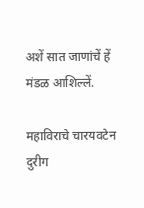अशें सात जाणांचें हें मंडळ आशिल्लें.

महाविराचे चारयवटेन दुरीग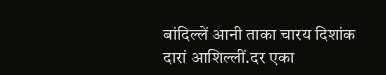बांदिल्लें आनी ताका चारय दिशांक दारां आशिल्लीं.दर एका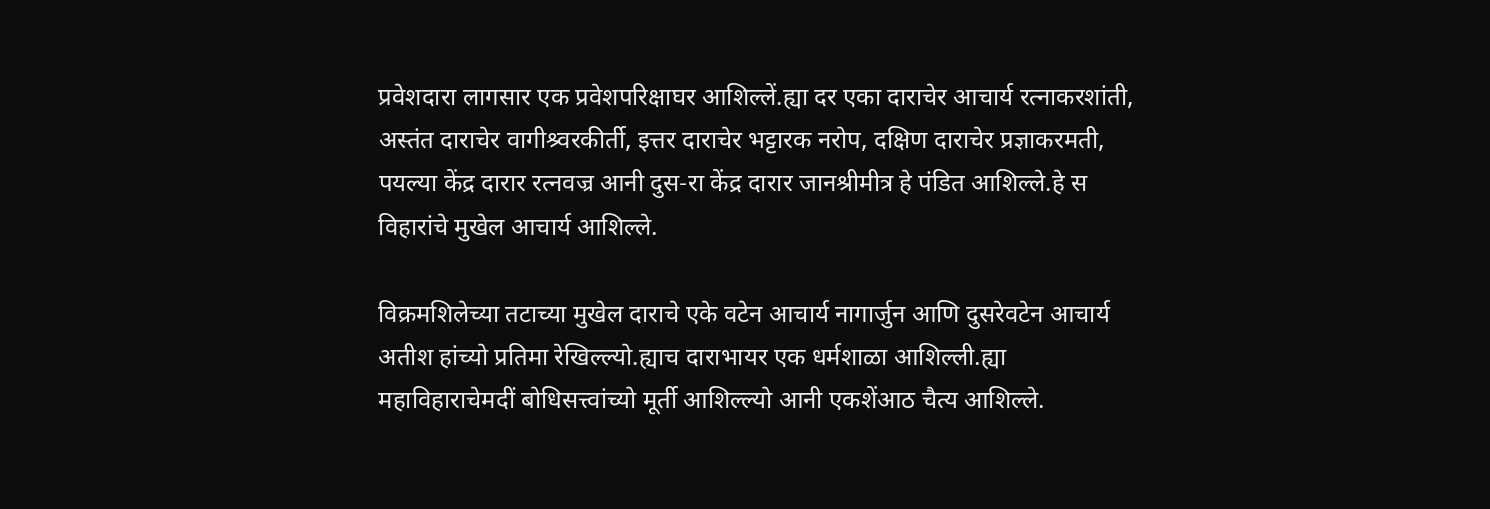प्रवेशदारा लागसार एक प्रवेशपरिक्षाघर आशिल्लें.ह्या दर एका दाराचेर आचार्य रत्नाकरशांती, अस्तंत दाराचेर वागीश्र्वरकीर्ती, इत्तर दाराचेर भट्टारक नरोप, दक्षिण दाराचेर प्रज्ञाकरमती, पयल्या केंद्र दारार रत्नवज्र आनी दुस-रा केंद्र दारार जानश्रीमीत्र हे पंडित आशिल्ले.हे स विहारांचे मुखेल आचार्य आशिल्ले.

विक्रमशिलेच्या तटाच्या मुखेल दाराचे एके वटेन आचार्य नागार्जुन आणि दुसरेवटेन आचार्य अतीश हांच्यो प्रतिमा रेखिल्ल्यो.ह्याच दाराभायर एक धर्मशाळा आशिल्ली.ह्या महाविहाराचेमदीं बोधिसत्त्वांच्यो मूर्ती आशिल्ल्यो आनी एकशेंआठ चैत्य आशिल्ले.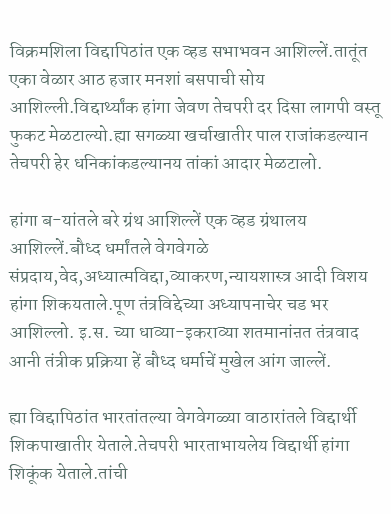विक्रमशिला विद्दापिठांत एक व्हड सभाभवन आशिल्लें.तातूंत एका वेळार आठ हजार मनशां बसपाची सोय आशिल्ली.विद्दार्थ्यांक हांगा जेवण तेचपरी दर दिसा लागपी वस्तू फुकट मेळटाल्यो.ह्या सगळ्या खर्चाखातीर पाल राजांकडल्यान तेचपरी हेर धनिकांकडल्यानय तांकां आदार मेळटालो.

हांगा ब-यांतले बरे ग्रंथ आशिल्लें एक व्हड ग्रंथालय आशिल्लें.बौध्द धर्मांतले वेगवेगळे संप्रदाय,वेद,अध्यात्मविद्दा,व्याकरण,न्यायशास्त्र आदी विशय हांगा शिकयताले.पूण तंत्रविद्देच्या अध्यापनाचेर चड भर आशिल्लो. इ.स. च्या धाव्या-इकराव्या शतमानांऩत तंत्रवाद आनी तंत्रीक प्रक्रिया हें बौध्द धर्माचें मुखेल आंग जाल्लें.

ह्या विद्दापिठांत भारतांतल्या वेगवेगळ्या वाठारांतले विद्दार्थी शिकपाखातीर येताले.तेचपरी भारताभायलेय विद्दार्थी हांगा शिकूंक येताले.तांची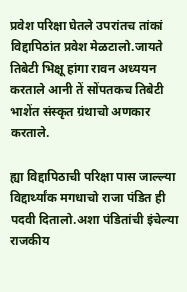प्रवेश परिक्षा घेतले उपरांतच तांकां विद्दापिठांत प्रवेश मेळटालो.जायते तिबेटी भिक्षू हांगा रावन अध्ययन करताले आनी तें सोंपतकच तिबेटी भाशेंत संस्कृत ग्रंथाचो अणकार करताले.

ह्या विद्दापिठाची परिक्षा पास जाल्ल्या विद्दार्थ्यांक मगधाचो राजा पंडित ही पदवी दितालो.अशा पंडितांची इंचेल्या राजकीय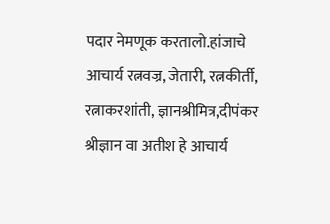पदार नेमणूक करतालो.हांजाचे आचार्य रत्नवज्र, जेतारी, रत्नकीर्ती, रत्नाकरशांती, ज्ञानश्रीमित्र,दीपंकर श्रीज्ञान वा अतीश हे आचार्य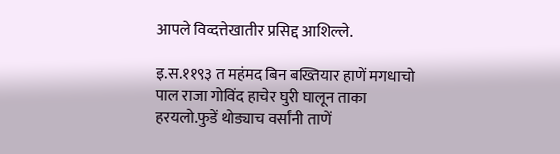आपले विव्दत्तेखातीर प्रसिद्द आशिल्ले.

इ.स.११९३ त महंमद बिन बख्तियार हाणें मगधाचो पाल राजा गोविंद हाचेर घुरी घालून ताका हरयलो.फुडें थोड्याच वर्सांनी ताणें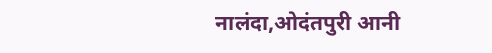नालंदा,ओदंतपुरी आनी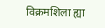विक्रमशिला ह्या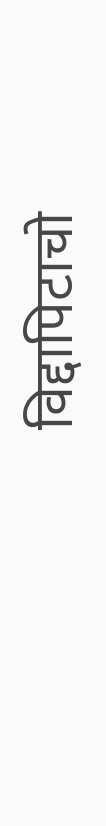विद्दापिटाचो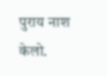पुराय नाश केलो.